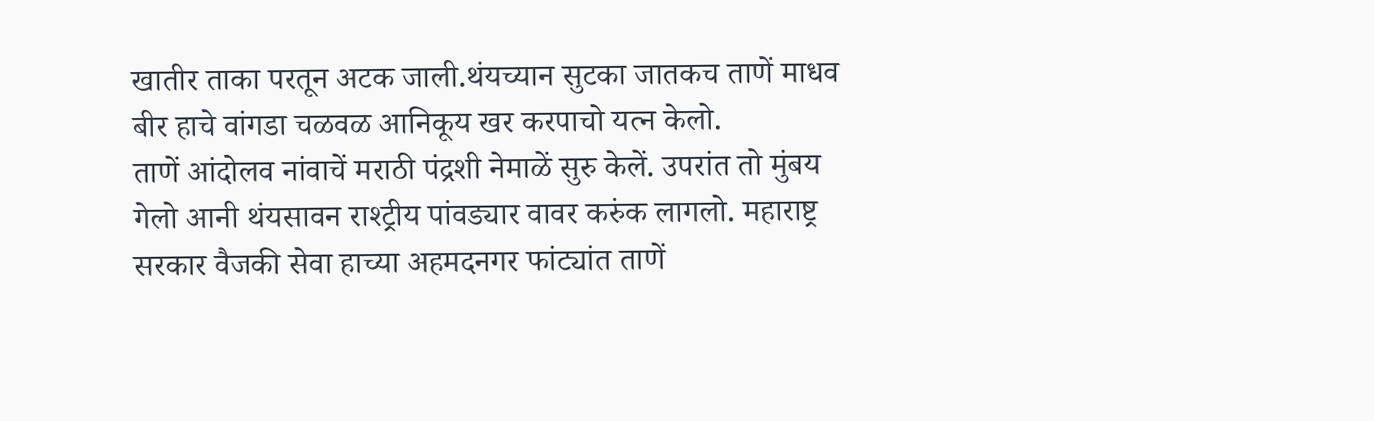खातीर ताका परतून अटक जाली.थंयच्यान सुटका जातकच ताणें माधव बीर हाचे वांगडा चळवळ आनिकूय खर करपाचो यत्न केलो.
ताणें आंदोलव नांवाचें मराठी पंद्रशी नेमाळें सुरु केलें. उपरांत तो मुंबय गेलो आनी थंयसावन राश्ट्रीय पांवड्यार वावर करुंक लागलो. महाराष्ट्र सरकार वैजकी सेवा हाच्या अहमदनगर फांट्यांत ताणें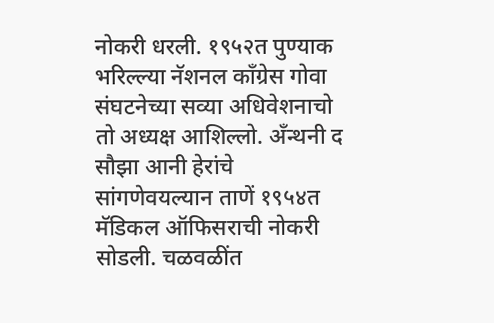नोकरी धरली. १९५२त पुण्याक भरिल्ल्या नॅशनल काँग्रेस गोवा संघटनेच्या सव्या अधिवेशनाचो तो अध्यक्ष आशिल्लो. अँन्थनी द सौझा आनी हेरांचे सांगणेवयल्यान ताणें १९५४त मॅडिकल ऑफिसराची नोकरी सोडली. चळवळींत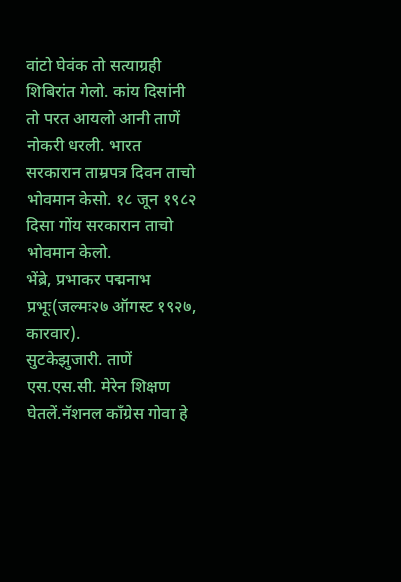वांटो घेवंक तो सत्याग्रही शिबिरांत गेलो. कांय दिसांनी तो परत आयलो आनी ताणें नोकरी धरली. भारत सरकारान ताम्रपत्र दिवन ताचो भोवमान केसो. १८ जून १९८२ दिसा गोंय सरकारान ताचो भोवमान केलो.
भेंब्रे, प्रभाकर पद्मनाभ प्रभूः(जल्मः२७ ऑगस्ट १९२७, कारवार).
सुटकेझुजारी. ताणें एस.एस.सी. मेरेन शिक्षण घेतलें.नॅशनल काँग्रेस गोवा हे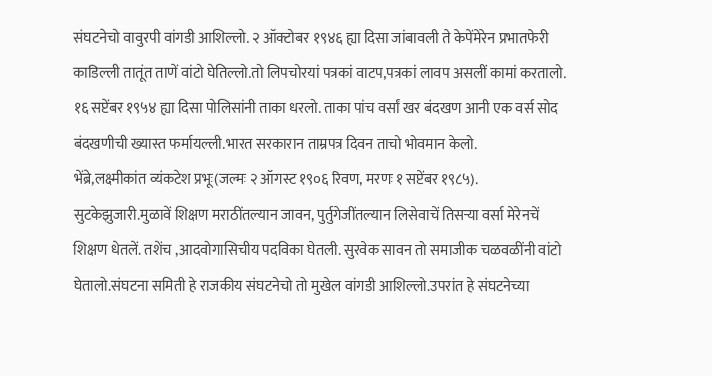संघटनेचो वावुरपी वांगडी आशिल्लो. २ ऑक्टोबर १९४६ ह्या दिसा जांबावली ते केपेंमेरेन प्रभातफेरी काडिल्ली तातूंत ताणें वांटो घेतिल्लो.तो लिपचोरयां पत्रकां वाटप,पत्रकां लावप असलीं कामां करतालो. १६ सप्टेंबर १९५४ ह्या दिसा पोलिसांनी ताका धरलो. ताका पांच वर्सां खर बंदखण आनी एक वर्स सोद बंदखणीची ख्यास्त फर्मायल्ली.भारत सरकारान ताम्रपत्र दिवन ताचो भोवमान केलो.
भेंब्रे,लक्ष्मीकांत व्यंकटेश प्रभूः(जल्मः २ ऑगस्ट १९०६ रिवण, मरणः १ सप्टेंबर १९८५).
सुटकेझुजारी.मुळावें शिक्षण मराठींतल्यान जावन, पुर्तुगेजींतल्यान लिसेवाचें तिसऱ्या वर्सा मेरेनचें शिक्षण धेतलें. तशेंच ,आदवोगासिचीय पदविका घेतली. सुरवेक सावन तो समाजीक चळवळींनी वांटो घेतालो.संघटना समिती हे राजकीय संघटनेचो तो मुखेल वांगडी आशिल्लो.उपरांत हे संघटनेच्या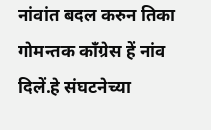नांवांत बदल करुन तिका गोमन्तक काँग्रेस हें नांव दिलें.हे संघटनेच्या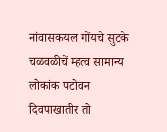नांवासकयल गोंयचे सुटके चळवळीचें म्हत्व सामान्य लोकांक पटोवन दिवपाखातीर तो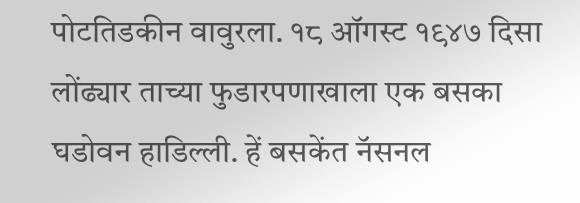पोटतिडकीन वावुरला. १८ ऑगस्ट १९४७ दिसा लोंढ्यार ताच्या फुडारपणाखाला एक बसका घडोवन हाडिल्ली. हें बसकेंत नॅसनल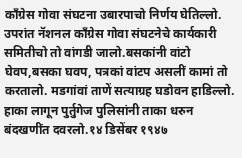काँग्रेस गोवा संघटना उबारपाचो निर्णय घेतिल्लो. उपरांत नॅशनल काँग्रेस गोवा संघटनेचे कार्यकारी समितीचो तो वांगडी जालो.बसकांनी वांटो घेवप,बसका घवप, पत्रकां वांटप असलीं कामां तो करतालो. मडगांवां ताणें सत्याग्रह घडोवन हाडिल्लो. हाका लागून पुर्तुगेज पुलिसांनी ताका धरुन बंदखणींत दवरलो.१४ डिसेंबर १९४७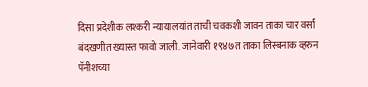दिसा प्रदेशीक लश्करी न्यायालयांत ताची चवकशी जावन ताका चार वर्सां बंदखणीत ख्यास्त फावो जाली. जानेवारी १९४७त ताका लिस्बनाक व्हरुन पॅनीशच्या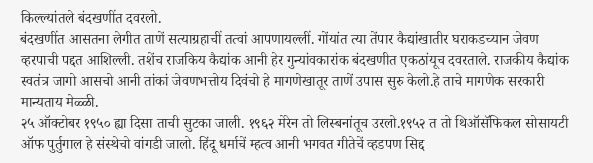किल्ल्यांतले बंदखणींत दवरलो.
बंदखणींत आसतना लेगीत ताणें सत्याग्रहाचीं तत्वां आपणायल्लीं. गोंयांत त्या तेंपार कैद्यांखातीर घराकडच्यान जेवण व्हरपाची पद्दत आशिल्ली. तशेंच राजकिय कैद्यांक आनी हेर गुन्यांवकारांक बंदखणीत एकठांयूच दवरताले. राजकीय कैद्यांक स्वतंत्र जागो आसचो आनी तांकां जेवणभत्तोय दिवंचो हे मागणेखातूर ताणें उपास सुरु केलो.हे ताचे मागणेक सरकारी मान्यताय मेळ्ळी.
२५ ऑक्टोबर १९५० ह्या दिसा ताची सुटका जाली. १९६२ मेरेन तो लिस्बनांतूच उरलो.१९५२ त तो थिऑसॅफिकल सोसायटी ऑफ पुर्तुगाल हे संस्थेचो वांगडी जालो. हिंदू धर्माचें म्हत्व आनी भगवत गीतेचें व्हडपण सिद्द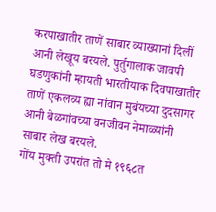करपाखातीर ताणें साबार व्याख्यानां दिलीं आनी लेखूय बरयले. पुर्तुगालाक जावपी घडणुकांनी म्हायती भारतीयाक दिवपाखातीर ताणें एकलव्य ह्या नांवान मुबंयच्या दुदसागर आनी बेळगांवच्या वनजीवन नेमाळ्यांनी साबार लेख बरयले.
गोंय मुक्ती उपरांत तो मे १९६८त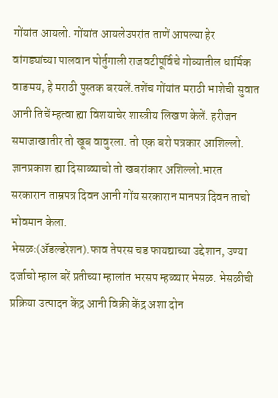गोंयांत आयलो. गोंयांत आयलेउपरांत ताणें आपल्या हेर वांगड्यांच्या पालवान पोर्तुगाली राजवटीपूर्विचे गोव्यातील धार्मिक वाङमय, हे मराठी पुस्तक बरयलें.तशेंच गोंयांत मराठी भाशेची सुवात आनी तिचें म्हत्वा ह्या विशयाचेर शास्त्रीय लिखण केलें. हरीजन समाजाखातीर तो खूब वावुरला. तो एक बरो पत्रकार आशिल्लो. ज्ञानप्रकाश ह्या दिसाळ्याचो तो खबरांकार अशिल्लो.भारत सरकारान ताम्रपत्र दिवन आनी गोंय सरकारान मानपत्र दिवन ताचो भोवमान केला.
भेसळः(ॲडल्डरेशन).फाव तेपरस चड फायद्याच्या उद्देशान, उण्या दर्जाचो म्हाल बरें प्रतीच्या म्हालांत भरसप म्हळ्यार भेसळ. भेसळीची प्रक्रिया उत्पादन केंद्र आनी विक्री केंद्र अशा दोन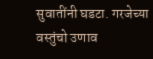सुवातींनी घडटा. गरजेच्या वस्तुंचो उणाव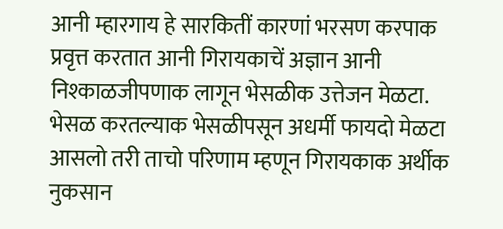आनी म्हारगाय हे सारकितीं कारणां भरसण करपाक प्रवृत्त करतात आनी गिरायकाचें अज्ञान आनी निश्काळजीपणाक लागून भेसळीक उत्तेजन मेळटा.
भेसळ करतल्याक भेसळीपसून अधर्मी फायदो मेळटा आसलो तरी ताचो परिणाम म्हणून गिरायकाक अर्थीक नुकसान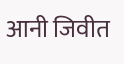आनी जिवीत